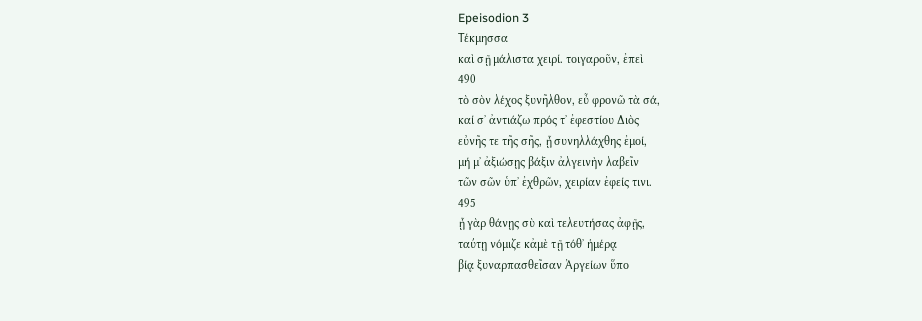Epeisodion 3
Τέκμησσα
καὶ σῇ μάλιστα χειρί. τοιγαροῦν, ἐπεὶ
490
τὸ σὸν λέχος ξυνῆλθον, εὖ φρονῶ τὰ σά,
καί σʼ ἀντιάζω πρός τʼ ἐφεστίου Διὸς
εὐνῆς τε τῆς σῆς, ᾗ συνηλλάχθης ἐμοί,
μή μʼ ἀξιώσῃς βάξιν ἀλγεινὴν λαβεῖν
τῶν σῶν ὑπʼ ἐχθρῶν, χειρίαν ἐφείς τινι.
495
ᾗ γὰρ θάνῃς σὺ καὶ τελευτήσας ἀφῇς,
ταύτῃ νόμιζε κἀμὲ τῇ τόθʼ ἡμέρᾳ
βίᾳ ξυναρπασθεῖσαν Ἀργείων ὕπο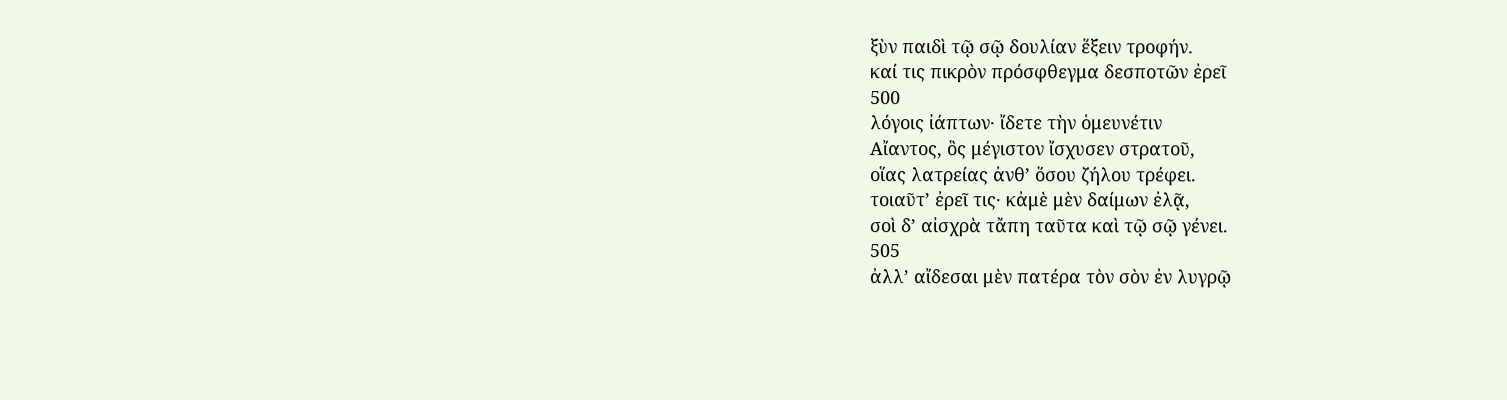ξὺν παιδὶ τῷ σῷ δουλίαν ἕξειν τροφήν.
καί τις πικρὸν πρόσφθεγμα δεσποτῶν ἐρεῖ
500
λόγοις ἰάπτων· ἴδετε τὴν ὁμευνέτιν
Αἴαντος, ὃς μέγιστον ἴσχυσεν στρατοῦ,
οἵας λατρείας ἀνθʼ ὅσου ζήλου τρέφει.
τοιαῦτʼ ἐρεῖ τις· κἀμὲ μὲν δαίμων ἐλᾷ,
σοὶ δʼ αἰσχρὰ τἄπη ταῦτα καὶ τῷ σῷ γένει.
505
ἀλλʼ αἴδεσαι μὲν πατέρα τὸν σὸν ἐν λυγρῷ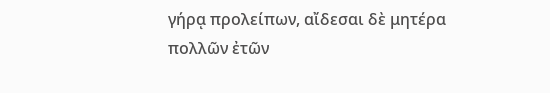γήρᾳ προλείπων, αἴδεσαι δὲ μητέρα
πολλῶν ἐτῶν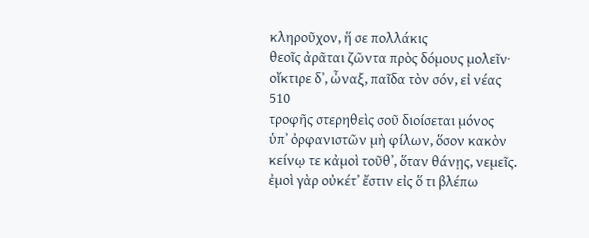κληροῦχον, ἥ σε πολλάκις
θεοῖς ἀρᾶται ζῶντα πρὸς δόμους μολεῖν·
οἴκτιρε δʼ, ὦναξ, παῖδα τὸν σόν, εἰ νέας
510
τροφῆς στερηθεὶς σοῦ διοίσεται μόνος
ὑπʼ ὀρφανιστῶν μὴ φίλων, ὅσον κακὸν
κείνῳ τε κἀμοὶ τοῦθʼ, ὅταν θάνῃς, νεμεῖς.
ἐμοὶ γὰρ οὐκέτʼ ἔστιν εἰς ὅ τι βλέπω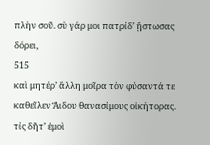πλὴν σοῦ. σὺ γάρ μοι πατρίδʼ ᾔστωσας δόρει,
515
καὶ μητέρʼ ἄλλη μοῖρα τὸν φύσαντά τε
καθεῖλεν Ἅιδου θανασίμους οἰκήτορας.
τίς δῆτʼ ἐμοὶ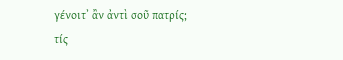γένοιτʼ ἂν ἀντὶ σοῦ πατρίς;
τίς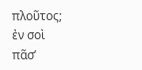πλοῦτος; ἐν σοὶ πᾶσʼ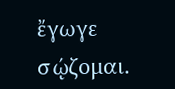ἔγωγε σῴζομαι.